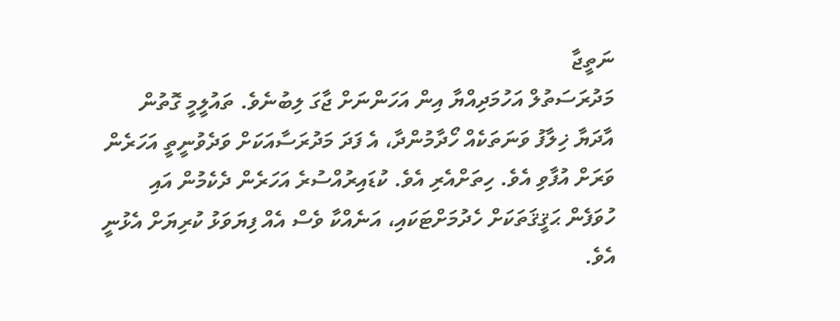ނަތީޖާ
މަދުރަސަތުލް އަހުމަދިއްޔާ އިން އަހަންނަށް ޖާގަ ލިބުނެވެ. ތައުލީމީ ގޮތުން އާދަޔާ ޚިލާފު ވަނަތަކެއް ހޯދާމުންދާ، އެ ފަދަ މަދުރަސާއަކަށް ވަދެވުނީތީ އަހަރެން ވަރަށް އުފާވި އެވެ. ހިތަށްއެރި އެވެ. ކުޑައިރުއްސުރެ އަހަރެން ދެކެމުން އައި ހުވަފެން ޙަޤީޤަތަކަށް ހެދުމަށްޓަކައި، އަނެއްކާ ވެސް އެއް ފިޔަވަޅު ކުރިޔަށް އެޅުނީ އެވެ.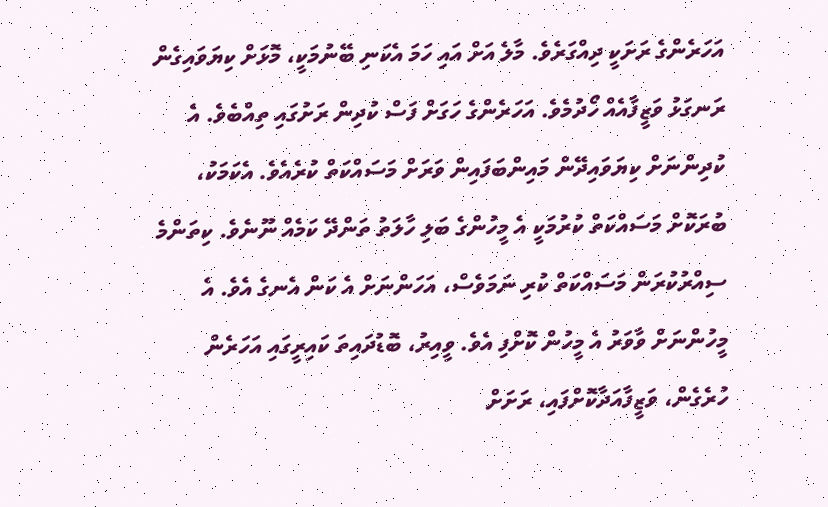އަހަރެންގެ ރަށަކީ ދިއްގަރެވެ. މާލެ އަށް އައި ހަމަ އެކަނި ބޭނުމަކީ، މޮޅަށް ކިޔަވައިގެން ރަނގަޅު ވަޒީފާއެއް ހޯދުމެވެ. އަހަރެންގެ ހަގަށް ފަސް ކުދިން ރަށުގައި ތިއްބެވެ. އެ ކުދިންނަށް ކިޔަވައިދޭން މައިންބަފައިން ވަރަށް މަސައްކަތް ކުރެއެވެ. އެކަމަކު، ބުރަކޮށް މަސައްކަތް ކުރުމަކީ އެ މީހުންގެ ބަލި ހާލަތު ތަންދޭ ކަމެއް ނޫނެވެ. ކިތަންމެ ސިއްރުކުރަން މަސައްކަތް ކުރި ނަމަވެސް، އަހަންނަށް އެ ކަން އެނގެ އެވެ. އެ މީހުންނަށް ވާވަރު އެ މީހުން ކޮށްފި އެވެ. ވީއިރު، ބޮޑުދައިތަ ކައިރީގައި އަހަރެން ހުރެގެން، ވަޒީފާއަދާކޮށްފައި، ރަށަށް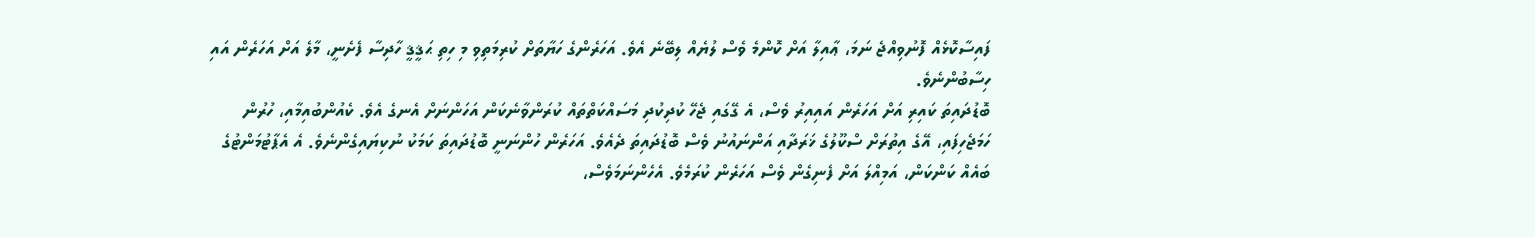ފައިސާކޮޅެއް ފޮނުވިއްޖެ ނަމަ، ޢާއިލާ އަށް ކޮންމެ ވެސް ލުޔެއް ލިބޭނެ އެވެ. އަހަރެންގެ ހަޔާތަށް ކުރިމަތިވި މި ހިތި ޙަޤީޤީ ހާދިސާ ފެށެނީ، މާލެ އަށް އަހަރެން އައި ހިސާބުންނެވެ.
ބޮޑުދައިތަ ކައިރި އަށް އަހަރެން އައިއިރު ވެސް، އެ ގޭގައި ޖެހޭ ކުދިކުދި މަސައްކަތްތައް ކުރަންވާނެކަން އަހަންނަށް އެނގެ އެވެ. ކެއުންބުއިމާއި، ހުރުން ހަމަޖެހިފައި، އޭގެ އިތުރަށް ސްކޫލުގެ ޚަރަދާއި އަންނައުނު ވެސް ބޮޑުދައިތަ ދެއެވެ. އަހަރެން ހުންނަނީ ބޮޑުދައިތަ ކަމަކު ނުކިޔައިގެންނެވެ. އެ އެޕާޓުމަންޓުގެ ބައެއް ކަންކަން، އަމިއްލަ އަށް ފެނިގެން ވެސް އަހަރެން ކުރަމެވެ. އެހެންނަމަވެސް،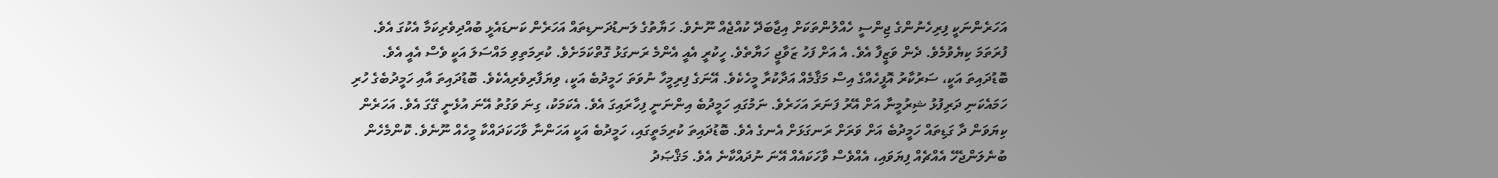އަހަރެންނަކީ ފިރިހެނުންގެ ޖިންސީ ހެއްލުންތަކަށް އިޖާބަދޭ ކުއްޖެއް ނޫނެވެ. ހަޔާތުގެ ލަނޑުދަނޑިތައް އަހަރެން ކަނޑައެޅީ ބުއްދިވެރިކަމާ އެކުގަ އެވެ. ފުރަތަމަ ކިޔެވުމެވެ. ދެން ވަޒީފާ އެވެ. އެ އަށް ފަހު ޒަވާޖީ ހަޔާތެވެ. ހީކުރީ އެއީ އެންމެ ރަނގަޅު ގޮތްކަމަށެވެ. ކުރިމަތިވި މައްސަލަ އަކީ ވެސް އެއީ އެވެ.
ބޮޑުދައިތަ އަކީ، ސަރުކާރު އޮފީހެއްގެ އިސް މަޤާމެއް އަދާކުރާ މީހެކެވެ. އޭނަގެ ފިރިމީހާ ނުވަތަ ހަމީދުބެ އަކީ، ވިޔަފާރިވެރިއެކެވެ. ބޮޑުދައިތަ އާއި ހަމީދުބެގެ ހުރި ހަމައެކަނި ދަރިފުޅު ޝިރުމީނާ އަށް އޭރު ފަނަރަ އަހަރެވެ. ނަމުގައި ހަމީދުބެ އިންނަނީ ފިހާރައިގަ އެވެ. އެކަމަކު، ގިނަ ވަގުތު އޭނަ އުޅެނީ ގޭގަ އެވެ. އަހަރެން ކިޔަވަން ދާ ގަޑިތައް ހަމީދުބެ އަށް ވަރަށް ރަނގަޅަށް އެނގެ އެވެ. ބޮޑުދައިތަ ކުރިމަތީގައި، ހަމީދުބެ އަކީ އަހަންނާ ވާހަކަދައްކާ މީހެއް ނޫނެވެ. ކޮންމެހެން ބުނެލަންޖެހޭ އެއްޗެއް ފިޔަވައި، އެއްވެސް ވާހަކައެއް އޭނަ ނުދައްކާނެ އެވެ. މަޤްޞަދު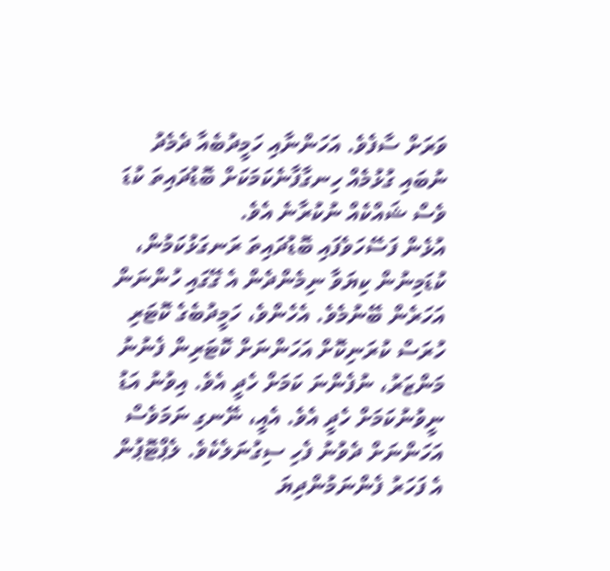ވަރަށް ސާފެވެ. އަހަންނާއި ހަމީދުބެއާ ދެމެދު ނުބައި ގުޅުމެއް ހިނގާފާނެކަމަކަށް ބޮޑުދައިތަ ކުޑަ ވެސް ޝައްކެއް ނުކުރާނެ އެވެ.
އުޅެން ފަސޭހަވެފައި ބޮޑުދައިތަ ރަނގަޅުކަމުން، ކުޑަމިނުން ކިޔަވާ ނިމެންދެން އެ ގޭގައި ހުންނަން އަހަރެން ބޭނުމެވެ. އެހެންވެ، ހަމީދުބެގެ ކޮޓަރި ހުރަސް ކުރަނިކޮށް އަހަންނަށް ކޮޓަރިން ފެނުނު މަންޒަރު، ނުފެންނަ ކަމަށް ހެދީ އެވެ. އިވުނު އަޑު ނީވުނުކަމަށް ހެދީ އެވެ. އެއީ، ނޭނގި ނަމަވެސް އަހަންނަށް ދެވުނު ފެހި ސިގުނަލެކެވެ. ލެޕްޓޮޕުން އެ ފަހަރު ފެންނަމުންދިޔަ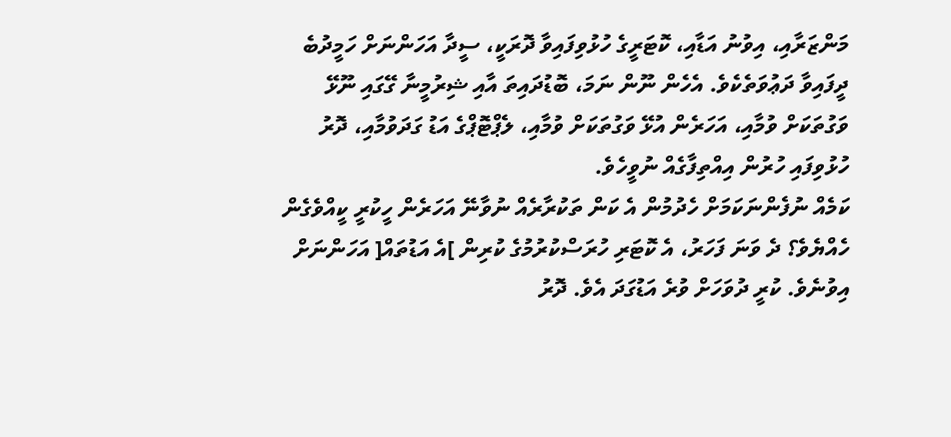މަންޒަރާއި، އިވުނު އަޑާއި، ކޮޓަރީގެ ހުޅުވިފައިވާ ދޮރަކީ، ސީދާ އަހަންނަށް ހަމީދުބެ ދީފައިވާ ދަޢުވަތެކެވެ. އެހެން ނޫން ނަމަ، ބޮޑުދައިތަ އާއި ޝިރުމީނާ ގޭގައި ނޫޅޭ ވަގުތަކަށް ވުމާއި، އަހަރެން އުޅޭ ވަގުތަކަށް ވުމާއި، ލެޕްޓޮޕްގެ އަޑު ގަދަވުމާއި، ދޮރު ހުޅުވިފައި ހުރުން އިއްތިފާގެއް ނުވީހެވެ.
ކަމެއް ނުފެންނަކަމަށް ހެދުމުން އެ ކަން ތަކުރާރެއް ނުވާނޭ އަހަރެން ހީކުރީ ކީއްވެގެން ހެއްޔެވެ؟ ދެ ވަނަ ފަހަރު، އެ ކޮޓަރި ހުރަސްކުރުމުގެ ކުރިން ]އެ އަޑުތައް[ އަހަންނަށް އިވުނެވެ. ކުރީ ދުވަހަށް ވުރެ އަޑުގަދަ އެވެ. ދޮރު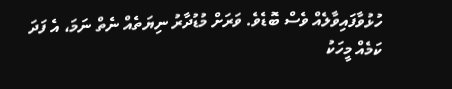ހުޅުވާފައިވާލެއް ވެސް ބޮޑެވެ. ވަރަށް މުޑުދާރު ނިޔަތެއް ނެތް ނަމަ، އެ ފަދަ ކަމެއް މީހަކު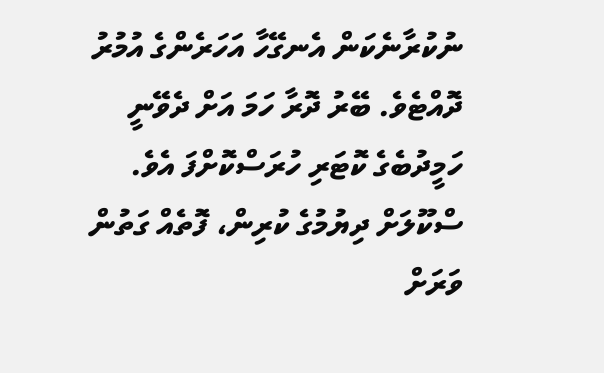ނުކުރާނެކަން އެނގޭހާ އަހަރެންގެ އުމުރު ދޮއްޓެވެ. ބޭރު ދޮރާ ހަމަ އަށް ދެވޭނީ ހަމީދުބެގެ ކޮޓަރި ހުރަސްކޮށްފަ އެވެ. ސްކޫލަށް ދިޔުމުގެ ކުރިން، ފޮތެއް ގަތުން ވަރަށް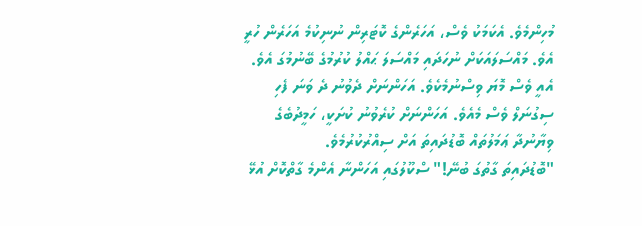މުހިންމެވެ. އެކަމަކު ވެސް، އަހަރެންގެ ކޮޓަރިން ނުނިކުމެ އަހަރެން ހުރީ އެވެ. މައްސަލައަކަށް ނުހަދައި މައްސަލަ ޙައްލު ކުރުމުގެ ބޭނުމުގަ އެވެ. އެއީ ވެސް މޮޔަ ވިސްނުމެކެވެ. އަހަންނަށް ދެވުނު ދެ ވަނަ ފެހި ސިގުނަލް ވެސް މެއެވެ. އަހަންނަށް ކުރެވުނު ކުށަކީ، ހަމީދުބެގެ ވިޔާނުދާ ޢަމަލުތައް ބޮޑުދައިތަ އަށް ސިއްރުކުރުމެވެ.
"ބޮޑުދައިތަ ގާތުގަ ބުނޭ!" ސްކޫލުގައި އަހަންނާ އެންމެ ގާތްކޮށް އުޅޭ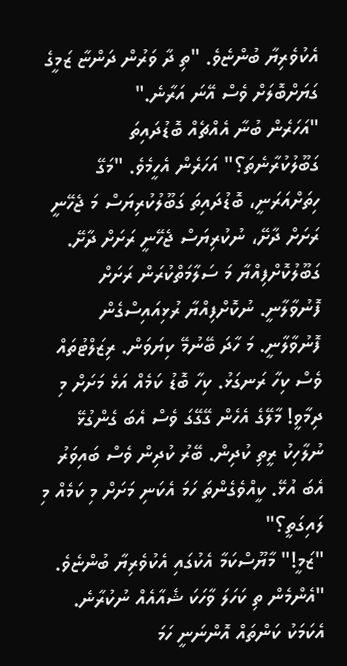އެކުވެރިޔާ ބުންޏެވެ. "ތި ދާ ވަރުން ދަންޏާ ޒަމީގެ ގަޔަށްބޮލަށް ވެސް އޭނަ އަރާނެ."
"އަހަރެން ބުނާ އެއްޗެއް ބޮޑުދައިތަ ގަބޫލުކުރާނެތަ؟" އަހަރެން އެހީމެވެ. "މަގޭ ހިތަށްއަރަނީ، ބޮޑުދައިތަ ގަބޫލުކުރިޔަސް މަ ޖެހޭނީ ރަށަށް ދާށޭ، ނުކުރިޔަސް ޖެހޭނީ ރަށަށް ދާށޭ. ގަބޫލުކޮށްފިއްޔާ މަ ސަލާމަތްކުރަން ރަށަށް ފޮނުވާލާނީ. ނުކޮށްފިއްޔާ ރުޅިއައިސްގެން ފޮނުވާލާނީ. މަ ހާދަ ބޭނުމޭ ކިޔަވަން. ރިޒަލްޓުތައް ވެސް ކިހާ ރަނގަޅު. ކިހާ ބޮޑު ކަމެއް އަޅެ މަށަށް މި ދިމާވީ! މާލޭގެ އެހެން ގޭގޭގަ ވެސް އެބަ ގެންގުޅޭ ނުލާހިކު ރީތި ކުދިން. ބޭރު ކުދިން ވެސް ބައިވަރު އެބަ އުޅޭ. ކީއްވެގެންތަ ހަމަ އެކަނި މަށަށް މި ކަމެއް މި ލައިގަތީ؟"
"ޒަމީ!" މާޔޫސްކަމާ އެކުގައި އެކުވެރިޔާ ބުންޏެވެ. "އެންމެން ތި ކަހަލަ ވާހަކަ ޝެއާއެއް ނުކުރާނެ. އެކަމަކު ކަންތައް އޮންނަނީ ހަމަ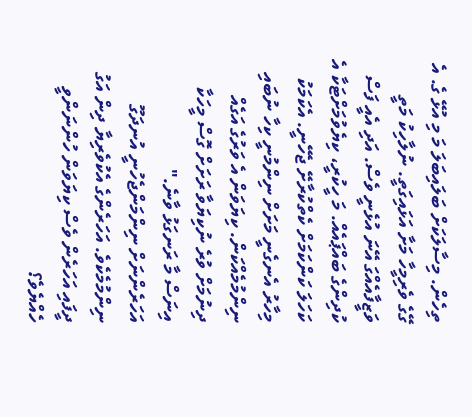ތިހެން. މިސާލަކަށް ބަލައިބަލަ މަ މި އުޅޭ ގެ. އެ ގޭގެ ވެރިމީހާ މަށާ އަޅައިގަތީ. ނުލާހިކު މަތީ ވަޒީފާއެއްގަ އޭނަ އުޅެނީ ވެސް. އަދި އެއީ ފަސް ކުދިންގެ ބައްޕައެއް. މަ ހީކުރީ، ކިޔެވުމަށްޓަކާ އެ ކަހަލަ ކަންކަމަށް ކެތްކުރާށޭ ޖެހޭނީ. އެކަމަކު މިހާރު އެނގެނީ މަށަށް ނިންމުނީ ކިހާ ނުބައި ނިންމުމެއްކަން. ކިޔަވަން އެ ވަރުގެ އަގެއް ދިނުމަށް ވުރެ ނުކިޔަވާ ރަށަށް ގޮސް މީހަކާ އިނަސް މާ ރަނގަޅު ވާނެ."
އަހަރެންނަށް ނިންމަންޖެހުނީ އުނދަގޫ ނިންމުމެކެވެ. އަހަރެންގެ އެކުވެރިޔާ ދިން އަގު ދީފައި އަހަރެން ވެސް ކިޔަވަން ހުންނަންވީ ހެއްޔެވެ؟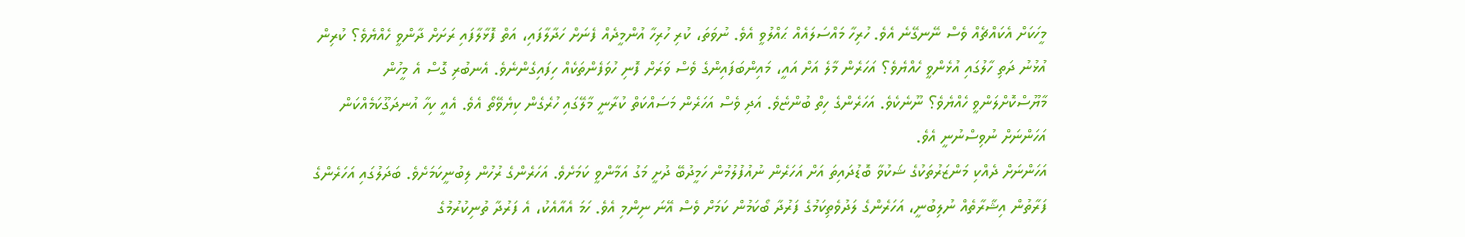މީހަކަށް އެކައްޗެއް ވެސް ނޭނގޭނެ އެވެ. ހުރިހާ މައްސަލައެއް ޙައްލުވީ އެވެ. ނުވަތަ، ކުރި ހުރިހާ އުންމީދެއް ފެނަށް ހަދާލާފައި، އަތް ފޮޅާލާފައި ރަށަށް ދާންވީ ހެއްޔެވެ؟ ކުރިން އުޅުނު ދަތި ހާލުގައި އުޅެންވީ ހެއްޔެވެ؟ އަހަރެން މާލެ އަށް އައީ، މައިންބަފައިންގެ ވެސް ވަރަށް ފޮނި ހުވަފެންތަކެއް ހިފައިގެންނެވެ. އެނބުރި ގޮސް އެ މީހުން މާޔޫސްކޮށްލަންވީ ހެއްޔެވެ؟ ނޫނެކެވެ. އަހަރެންގެ ހިތް ބުންޏެވެ. އަދި ވެސް އަހަރެން މަސައްކަތް ކުރާނީ މާލޭގައި ހުރެގެން ކިޔެވޭތޯ އެވެ. އެއީ ކިހާ އުނދަގޫކަމެއްކަން އަހަންނަށް ނުވިސްނުނީ އެވެ.
އަހަންނަށް ދެއްކި މަންޒަރުތަކުގެ ޝަކުވާ ބޮޑުދައިތަ އަށް އަހަރެން ނުއުފުލުމުން ހަމީދުބޭ ދުށީ މަގު އަމާންވީ ކަމަށެވެ. އަހަރެންގެ ރުހުން ލިބުނީކަމަށެވެ. ބަދަލުގައި އަހަރެންގެ ފަރާތުން އިޝާރާތެއް ނުލިބުނީ، އަހަރެންގެ ލަދުވެތިކަމުގެ ފަރުދާ ބޯކަމުން ކަމަށް ވެސް އޭނަ ނިންމި އެވެ. ހަމަ އެއާއެކު، އެ ފަރުދާ ތުނިކުރުމުގެ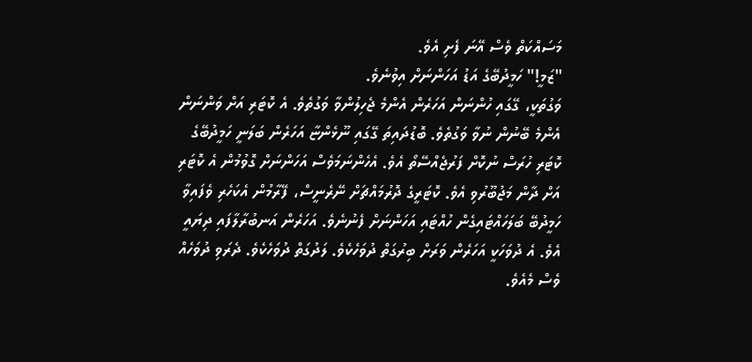މަސައްކަތް ވެސް އޭނަ ފެށި އެވެ.
"ޒަމީ!" ހަމީދުބޭގެ އަޑު އަހަންނަށް އިވުނެވެ.
ވަގުތަކީ، ގޭގައި ހުންނަން އަހަރެން އެންމެ ޖެހިލުންވާ ވަގުތެވެ. އެ ކޮޓަރި އަށް ވަންނަން އެންމެ ބޭނުން ނުވާ ވަގުތެވެ. ބޮޑުދައިތަ ގޭގައި ނޫޅެންޏާ އަހަރެން ބަލަނީ ހަމީދުބޭގެ ކޮޓަރި ހުރަސް ނުކޮށް ފަރުޖެއްސޭތޯ އެވެ. އެހެންނަމަވެސް އަހަންނަށް ގޮވުމުން އެ ކޮޓަރި އަށް ދާން މަޖުބޫރުވި އެވެ. ކޮޓަރީގެ ދޮރުމައްޗަށް ނޭރެނީސް، ފޭރާމުން އެކަހެރި ވެފައިވާ ހަމީދުބޭ ބަލަހައްޓައިގެން ހުއްޓައި އަހަންނަށް ފެނުނެވެ. އަހަރެން އަނބުރާލާފައި ދިޔައީ އެވެ. އެ ދުވަހަކީ އަހަރެން ވަރަށް ބިރުގަތް ދުވަހެކެވެ. ލަދުގަތް ދުވަހެކެވެ. ދެރަވި ދުވަހެއް ވެސް މެއެވެ.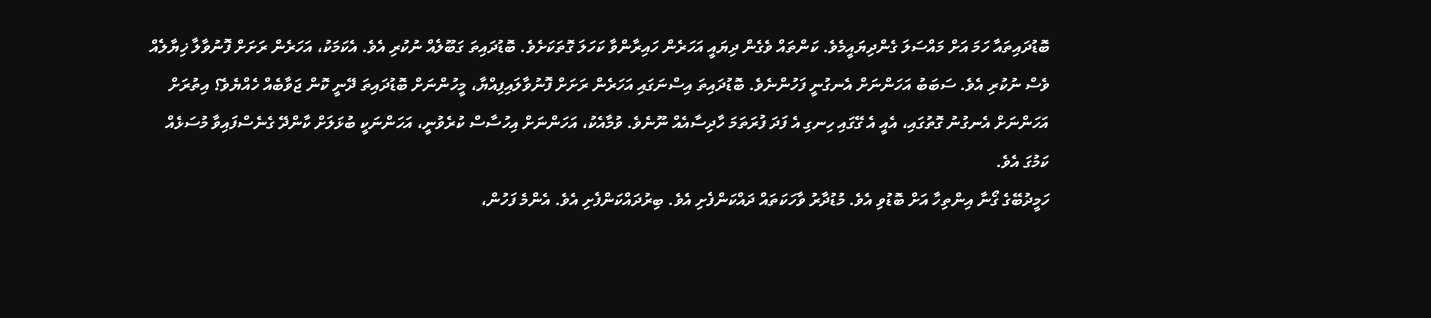ބޮޑުދައިތައާ ހަމަ އަށް މައްސަލަ ގެންދިޔައީމެވެ. ކަންތައް ވެގެން ދިޔައީ އަހަރެން ހައިރާންވާ ކަހަލަ ގޮތަކަށެވެ. ބޮޑުދައިތަ ގަބޫލެއް ނުކުރި އެވެ. އެކަމަކު، އަހަރެން ރަށަށް ފޮނުވާލާ ޚިޔާލެއް ވެސް ނުކުރި އެވެ. ސަބަބު އަހަންނަށް އެނގުނީ ފަހުންނެވެ. ބޮޑުދައިތަ އިސްނަގައި އަހަރެން ރަށަށް ފޮނުވާލައިފިއްޔާ، މީހުންނަށް ބޮޑުދައިތަ ދޭނީ ކޮން ޖަވާބެއް ހެއްޔެވެ؟ އިތުރަށް އަހަންނަށް އެނގުނު ގޮތުގައި، އެއީ އެ ގޭގައި ހިނގި އެ ފަދަ ފުރަތަމަ ހާދިސާއެއް ނޫނެވެ. ވުމާއެކު، އަހަންނަށް އިހުސާސް ކުރެވުނީ، އަހަންނަކީ ބުޅަލަށް ކާންދޭ ގެނެސްފައިވާ މުސަޅެއް ކަމުގަ އެވެ.
ހަމީދުބޭގެ ގޯނާ އިންތިހާ އަށް ބޮޑުވި އެވެ. މުޑުދާރު ވާހަކަތައް ދައްކަންފެށި އެވެ. ބިރުދައްކަންފެށި އެވެ. އެންމެ ފަހުން،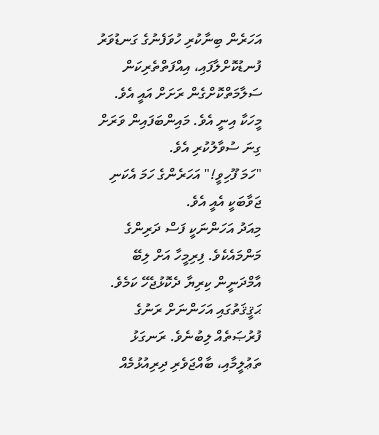އަހަރެން ބިނާކުރި ހުވަފެނުގެ ގަނޑުވަރު ފުނޑުކޮށްލާފައި، އިއްފަތްތެރިކަން ސަލާމަތްކޮށްގެން ރަށަށް އައީ އެވެ. މީހަކާ އިނީ އެވެ. މައިންބަފައިން ވަރަށް ގިނަ ސުވާލުކުރި އެވެ.
"ހަމަ ފޫހިވީ!" އަހަރެންގެ ހަމަ އެކަނި ޖަވާބަކީ އެއީ އެވެ.
މިއަދު އަހަންނަކީ ފަސް ދަރިންގެ މަންމައެކެވެ. ފިރިމީހާ އަށް ލިބޭ އާމްދަނީން ކިރިޔާ ދެކޮޅުޖެހޭ ކަމެވެ. ޙަޤީޤަތުގައި އަހަންނަށް ރަނުގެ ފުރުޞަތެއް ލިބުނެވެ. ރަނގަޅު ތަޢުލީމާއި، ބާއްޖަވެރި ދިރިއުޅުމެއް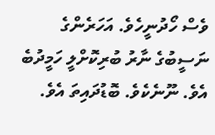ވެސް ހޯދުނީހެވެ. އަހަރެންގެ ނަސީބުގެ ނާރު ބުރިކޮށްލީ ހަމީދުބެ އެވެ. ނޫނެކެވެ. ބޮޑުދައިތަ އެވެ.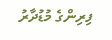ފިރިންގެ މުޑުދާރު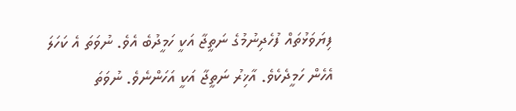ފިޔަވަޅުތައް ފުހެދިނުމުގެ ނަތީޖާ އަކީ ހަމީދުބެ އެވެ. ނުވަތަ އެ ކަހަލަ އެހެން ހަމީދެކެވެ. އާޚިރު ނަތީޖާ އަކީ އަހަންނެވެ. ނުވަތަ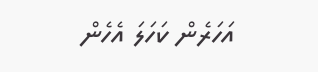އަހަރެން ކަހަލަ އެހެން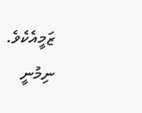ޒަމީއެކެވެ.
ނިމުނީ